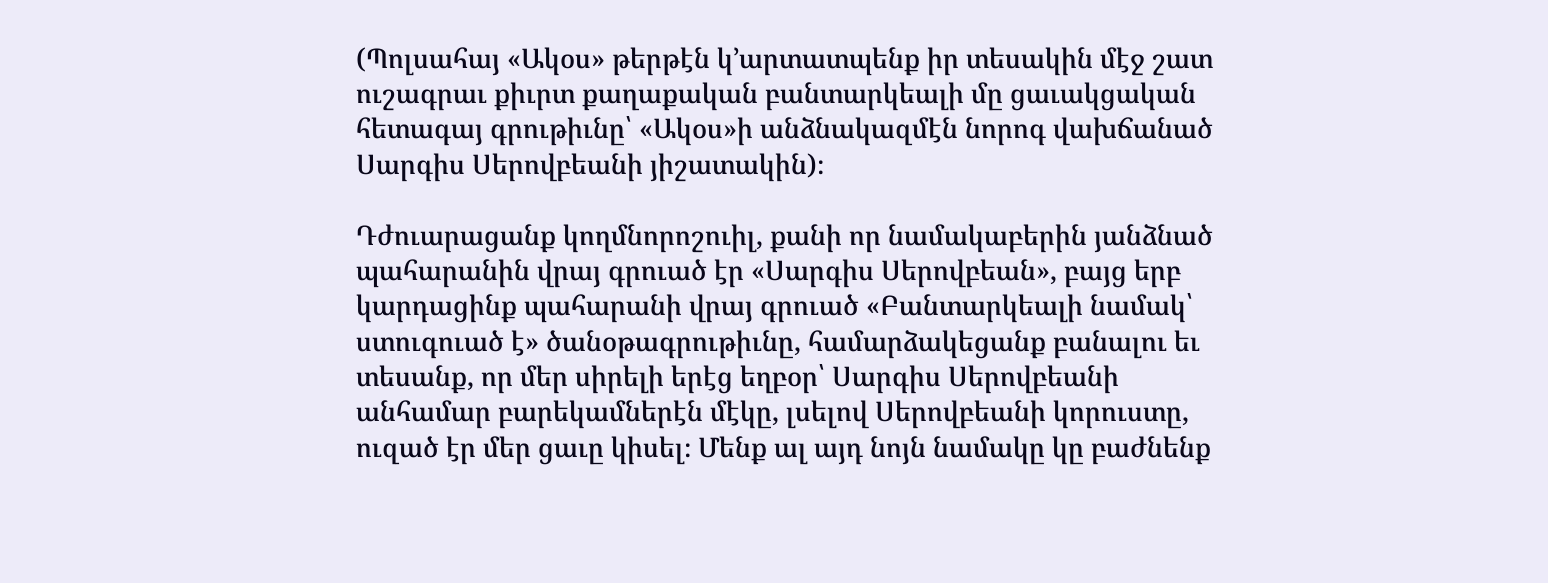(Պոլսահայ «Ակօս» թերթէն կ’արտատպենք իր տեսակին մէջ շատ ուշագրաւ քիւրտ քաղաքական բանտարկեալի մը ցաւակցական հետագայ գրութիւնը՝ «Ակօս»ի անձնակազմէն նորոգ վախճանած Սարգիս Սերովբեանի յիշատակին)։

Դժուարացանք կողմնորոշուիլ, քանի որ նամակաբերին յանձնած պահարանին վրայ գրուած էր «Սարգիս Սերովբեան», բայց երբ կարդացինք պահարանի վրայ գրուած «Բանտարկեալի նամակ՝ ստուգուած է» ծանօթագրութիւնը, համարձակեցանք բանալու եւ տեսանք, որ մեր սիրելի երէց եղբօր՝ Սարգիս Սերովբեանի անհամար բարեկամներէն մէկը, լսելով Սերովբեանի կորուստը, ուզած էր մեր ցաւը կիսել։ Մենք ալ այդ նոյն նամակը կը բաժնենք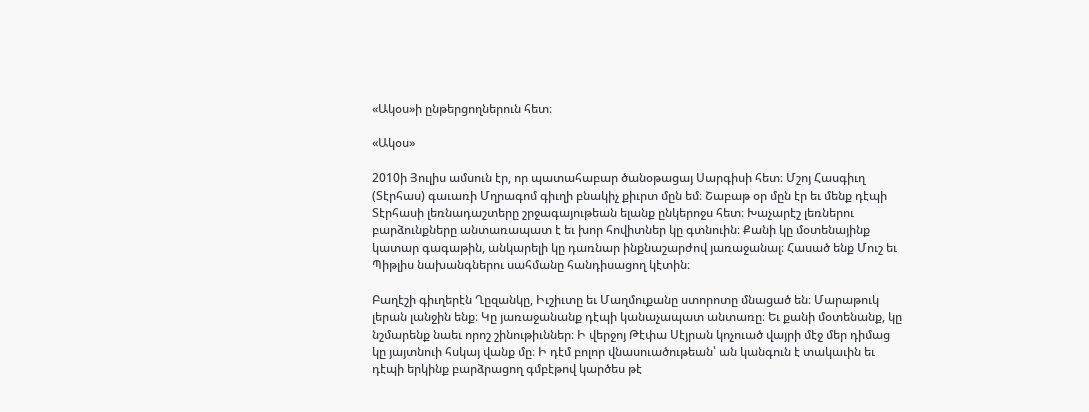«Ակօս»ի ընթերցողներուն հետ։

«Ակօս»

2010ի Յուլիս ամսուն էր, որ պատահաբար ծանօթացայ Սարգիսի հետ։ Մշոյ Հասգիւղ (Տէրհաս) գաւառի Մղրագոմ գիւղի բնակիչ քիւրտ մըն եմ։ Շաբաթ օր մըն էր եւ մենք դէպի Տէրհասի լեռնադաշտերը շրջագայութեան ելանք ընկերոջս հետ։ Խաչարէշ լեռներու բարձունքները անտառապատ է եւ խոր հովիտներ կը գտնուին։ Քանի կը մօտենայինք կատար գագաթին, անկարելի կը դառնար ինքնաշարժով յառաջանալ։ Հասած ենք Մուշ եւ Պիթլիս նախանգներու սահմանը հանդիսացող կէտին։

Բաղէշի գիւղերէն Ղըզանկը, Իւշիւտը եւ Մաղմուքանը ստորոտը մնացած են։ Մարաթուկ լերան լանջին ենք։ Կը յառաջանանք դէպի կանաչապատ անտառը։ Եւ քանի մօտենանք, կը նշմարենք նաեւ որոշ շինութիւններ։ Ի վերջոյ Թէփա Սէյրան կոչուած վայրի մէջ մեր դիմաց կը յայտնուի հսկայ վանք մը։ Ի դէմ բոլոր վնասուածութեան՝ ան կանգուն է տակաւին եւ դէպի երկինք բարձրացող գմբէթով կարծես թէ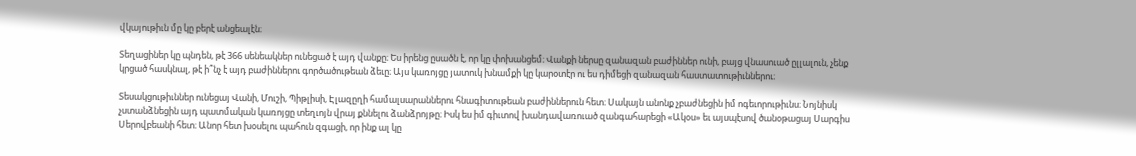վկայութիւն մը կը բերէ անցեալէն։

Տեղացիներ կը պնդեն, թէ 366 սենեակներ ունեցած է այդ վանքը։ Ես իրենց ըսածն է, որ կը փոխանցեմ։ Վանքի ներսը զանազան բաժիններ ունի, բայց վնասուած ըլլալուն, չենք կրցած հասկնալ, թէ ի՞նչ է այդ բաժիններու գործածութեան ձեւը։ Այս կառոյցը յատուկ խնամքի կը կարօտէր ու ես դիմեցի զանազան հաստատութիւններու։

Տեսակցութիւններ ունեցայ Վանի, Մուշի, Պիթլիսի, Էլազըղի համալսարաններու հնագիտութեան բաժիններուն հետ։ Սակայն անոնք չբաժնեցին իմ ոգեւորութիւնս։ Նոյնիսկ չստանձնեցին այդ պատմական կառոյցը տեղւոյն վրայ քննելու ձանձրոյթը։ Իսկ ես իմ գիւտով խանդավառուած զանգահարեցի «Ակօս» եւ այսպէսով ծանօթացայ Սարգիս Սերովբեանի հետ։ Անոր հետ խօսելու պահուն զգացի, որ ինք ալ կը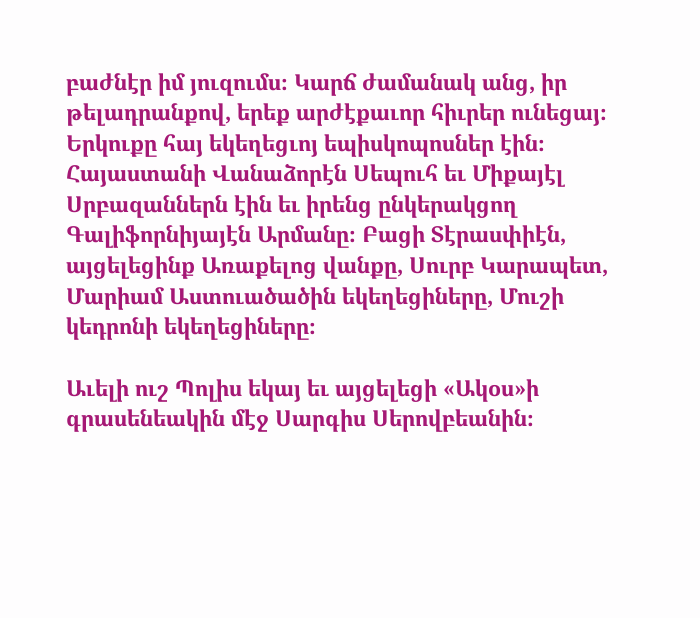բաժնէր իմ յուզումս։ Կարճ ժամանակ անց, իր թելադրանքով, երեք արժէքաւոր հիւրեր ունեցայ։ Երկուքը հայ եկեղեցւոյ եպիսկոպոսներ էին։ Հայաստանի Վանաձորէն Սեպուհ եւ Միքայէլ Սրբազաններն էին եւ իրենց ընկերակցող Գալիֆորնիյայէն Արմանը։ Բացի Տէրասփիէն, այցելեցինք Առաքելոց վանքը, Սուրբ Կարապետ, Մարիամ Աստուածածին եկեղեցիները, Մուշի կեդրոնի եկեղեցիները։

Աւելի ուշ Պոլիս եկայ եւ այցելեցի «Ակօս»ի գրասենեակին մէջ Սարգիս Սերովբեանին։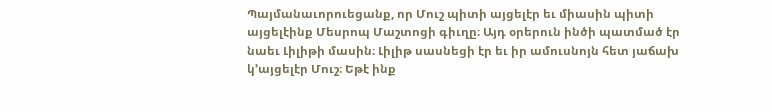Պայմանաւորուեցանք, որ Մուշ պիտի այցելէր եւ միասին պիտի այցելէինք Մեսրոպ Մաշտոցի գիւղը։ Այդ օրերուն ինծի պատմած էր նաեւ Լիլիթի մասին։ Լիլիթ սասնեցի էր եւ իր ամուսնոյն հետ յաճախ կ՚այցելէր Մուշ։ Եթէ ինք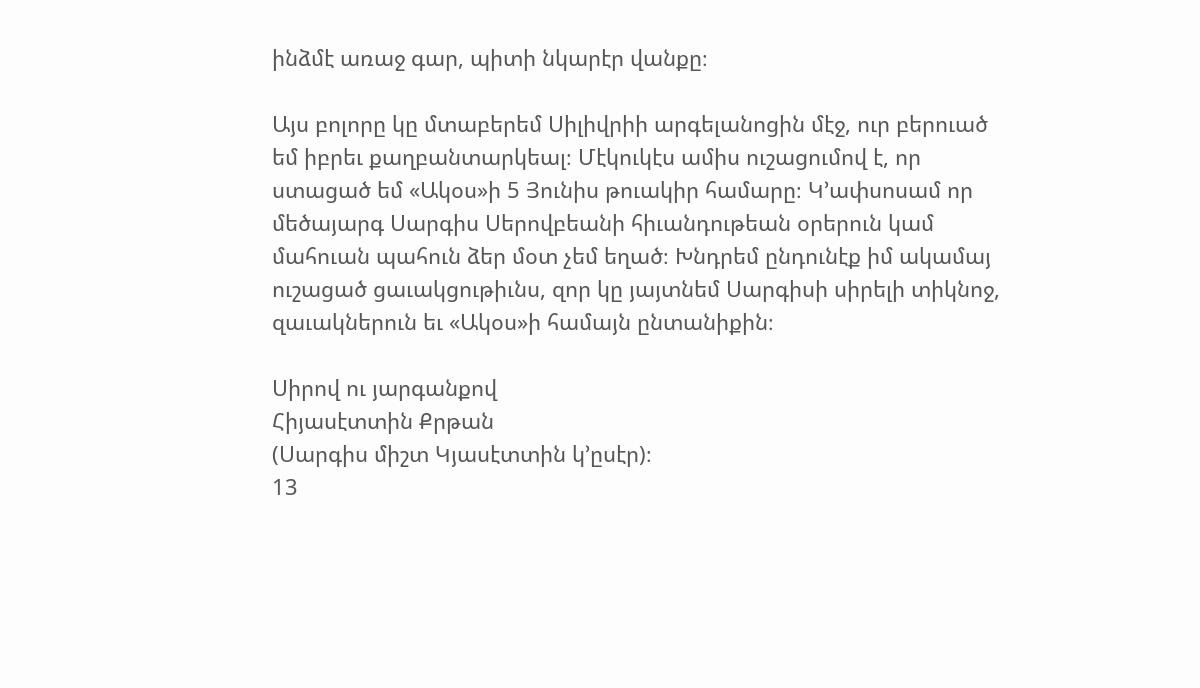ինձմէ առաջ գար, պիտի նկարէր վանքը։

Այս բոլորը կը մտաբերեմ Սիլիվրիի արգելանոցին մէջ, ուր բերուած եմ իբրեւ քաղբանտարկեալ։ Մէկուկէս ամիս ուշացումով է, որ ստացած եմ «Ակօս»ի 5 Յունիս թուակիր համարը։ Կ՚ափսոսամ որ մեծայարգ Սարգիս Սերովբեանի հիւանդութեան օրերուն կամ մահուան պահուն ձեր մօտ չեմ եղած։ Խնդրեմ ընդունէք իմ ակամայ ուշացած ցաւակցութիւնս, զոր կը յայտնեմ Սարգիսի սիրելի տիկնոջ, զաւակներուն եւ «Ակօս»ի համայն ընտանիքին։

Սիրով ու յարգանքով
Հիյասէտտին Քրթան
(Սարգիս միշտ Կյասէտտին կ՚ըսէր)։
13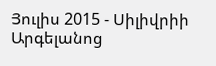Յուլիս 2015 - Սիլիվրիի Արգելանոց